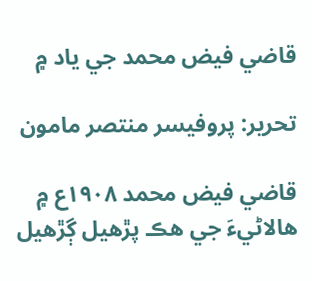قاضي فيض محمد جي ياد ۾

تحرير: پروفيسر منتصر مامون

قاضي فيض محمد ۱۹۰۸ع ۾ هالاڻيءَ جي هڪ پڙهيل ڳڙهيل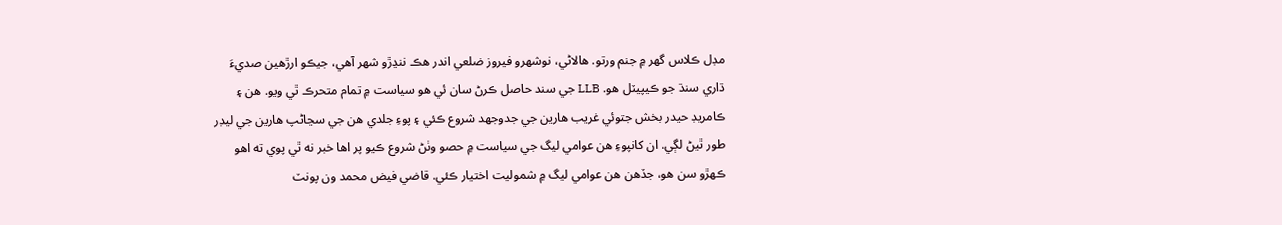مڊل ڪلاس گهر ۾ جنم ورتو. هالاڻي، نوشهرو فيروز ضلعي اندر هڪ ننڍڙو شهر آهي، جيڪو ارڙهين صديءَ ڌاري سنڌ جو ڪيپيٽل هو. LLB جي سند حاصل ڪرڻ سان ئي هو سياست ۾ تمام متحرڪ ٿي ويو. هن ۽ ڪامريڊ حيدر بخش جتوئي غريب هارين جي جدوجهد شروع ڪئي ۽ پوءِ جلدي هن جي سڃاڻپ هارين جي ليڊر طور ٿيڻ لڳي. ان کانپوءِ هن عوامي ليگ جي سياست ۾ حصو وٺڻ شروع ڪيو پر اها خبر نه ٿي پوي ته اهو ڪهڙو سن هو، جڏهن هن عوامي ليگ ۾ شموليت اختيار ڪئي. قاضي فيض محمد ون پونٽ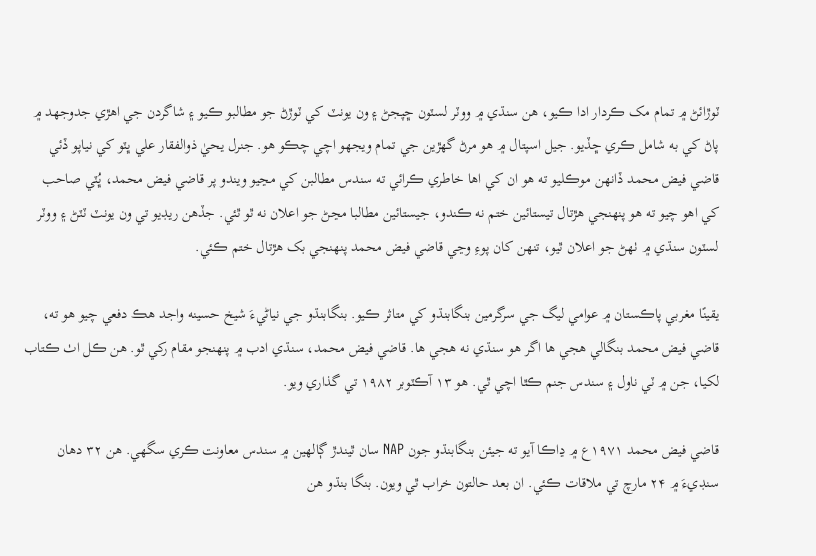ٽوڙائڻ ۾ تمام مک ڪردار ادا ڪيو، هن سنڌي ۾ ووٽر لسٽون ڇپجڻ ۽ ون يونٽ کي ٽوڙڻ جو مطالبو ڪيو ۽ شاگردن جي اهڙي جدوجهد ۾ پاڻ کي به شامل ڪري ڇڏيو. جيل اسپتال ۾ هو مرڻ گهڙين جي تمام ويجهو اچي چڪو هو. جنرل يحيٰ ذوالفقار علي ڀٽو کي نياپو ڏئي قاضي فيض محمد ڏانهن موڪليو ته هو ان کي اها خاطري ڪرائي ته سندس مطالبن کي مڃيو ويندو پر قاضي فيض محمد، ڀُٽي صاحب کي اهو چيو ته هو پنهنجي هڙتال تيستائين ختم نه ڪندو، جيستائين مطالبا مڃڻ جو اعلان نه ٿو ٿئي. جڏهن ريڊيو تي ون يونٽ ٽٽڻ ۽ ووٽر لسٽون سنڌي ۾ ٺهڻ جو اعلان ٿيو، تنهن کان پوءِ وڃي قاضي فيض محمد پنهنجي بک هڙتال ختم ڪئي.

يقينًا مغربي پاڪستان ۾ عوامي ليگ جي سرگرمين بنگابنڌو کي متاثر ڪيو. بنگابنڌو جي نياڻيءَ شيخ حسينه واجد هڪ دفعي چيو هو ته، قاضي فيض محمد بنگالي هجي ها اگر هو سنڌي نه هجي ها. قاضي فيض محمد، سنڌي ادب ۾ پنهنجو مقام رکي ٿو. هن ڪل اٺ ڪتاب لکيا، جن ۾ ٽي ناول ۽ سندس جنم ڪٿا اچي ٿي. هو ۱۳ آڪٽوبر ۱۹۸۲ تي گذاري ويو.

قاضي فيض محمد ۱۹۷۱ع ۾ ڍاڪا آيو ته جيئن بنگابنڌو جون NAP سان ٿيندڙ ڳالهين ۾ سندس معاونت ڪري سگهي. هن ۳۲ دهان سنڊيءَ ۾ ۲۴ مارچ تي ملاقات ڪئي. ان بعد حالتون خراب ٿي ويون. بنگا بنڌو هن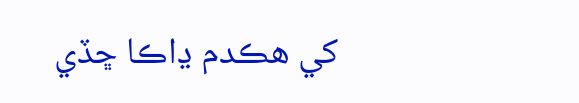کي هڪدم ڍاڪا ڇڏي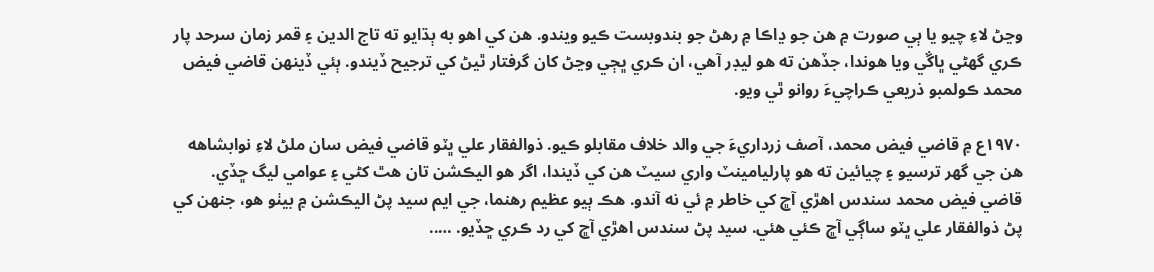وڃڻ لاءِ چيو يا ٻي صورت ۾ هن جو ڍاڪا ۾ رهڻ جو بندوبست ڪيو ويندو. هن کي اهو به ٻڌايو ته تاج الدين ۽ قمر زمان سرحد پار ڪري گهڻي ڀاڱي ويا هوندا، جڏهن ته هو ليڊر آهي، ان ڪري ڀڄي وڃڻ کان گرفتار ٿيڻ کي ترجيح ڏيندو. ٻئي ڏينهن قاضي فيض محمد ڪولمبو ذريعي ڪراچيءَ روانو ٿي ويو.

۱۹۷۰ع ۾ قاضي فيض محمد، آصف زرداريءَ جي والد خلاف مقابلو ڪيو. ذوالفقار علي ڀٽو قاضي فيض سان ملڻ لاءِ نوابشاهه هن جي گهر ترسيو ۽ چيائين ته هو پارليامينٽ واري سيٽ هن کي ڏيندا، اگر هو اليڪشن تان هٿ کڻي ۽ عوامي ليگ ڇڏي. قاضي فيض محمد سندس اهڙي آڇ کي خاطر ۾ ئي نه آندو. هڪ ٻيو عظيم رهنما، جي ايم سيد پڻ اليڪشن ۾ بيٺو هو، جنهن کي پڻ ذوالفقار علي ڀٽو ساڳي آڇ ڪئي هئي. سيد پڻ سندس اهڙي آڇ کي رد ڪري ڇڏيو. …..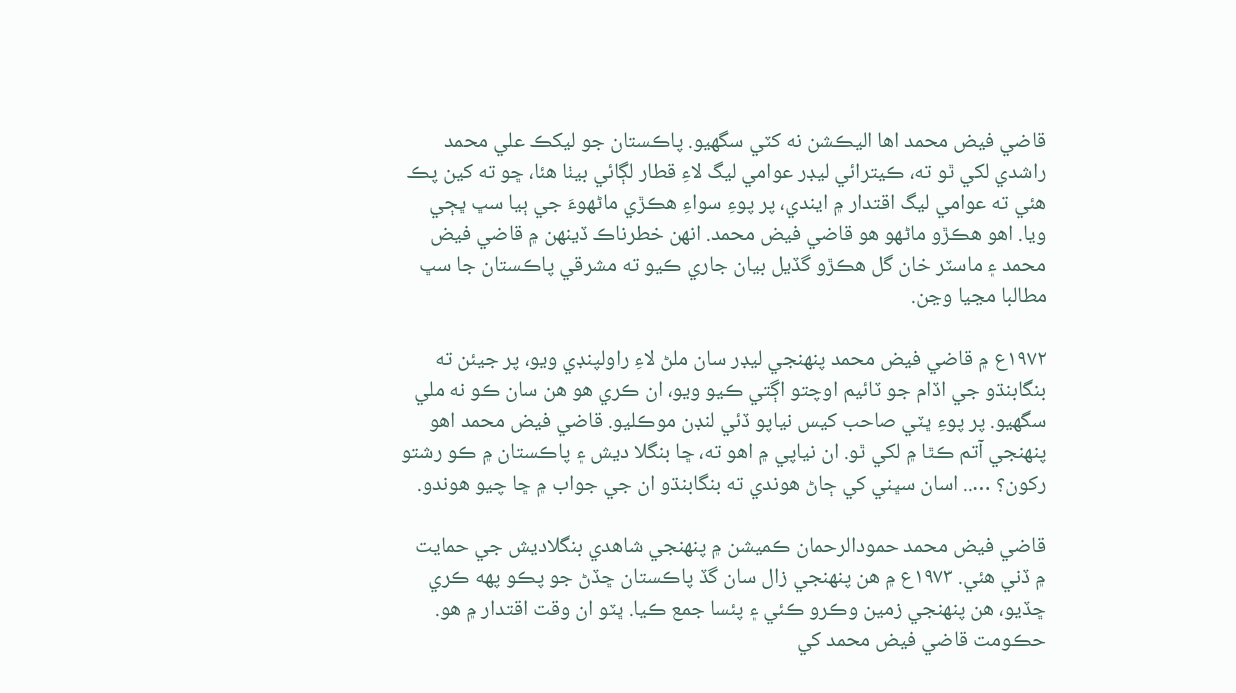قاضي فيض محمد اها اليڪشن نه کٽي سگهيو. پاڪستان جو ليکڪ علي محمد راشدي لکي ٿو ته، ڪيترائي ليڊر عوامي ليگ لاءِ قطار لڳائي بيٺا هئا، ڇو ته کين پڪ هئي ته عوامي ليگ اقتدار ۾ ايندي، پر پوءِ سواءِ هڪڙي ماڻهوءَ جي ٻيا سڀ ڀڄي ويا. اهو هڪڙو ماڻهو هو قاضي فيض محمد. انهن خطرناڪ ڏينهن ۾ قاضي فيض محمد ۽ ماسٽر خان گل هڪڙو گڏيل بيان جاري ڪيو ته مشرقي پاڪستان جا سڀ مطالبا مڃيا وڃن.

۱۹۷۲ع ۾ قاضي فيض محمد پنهنجي ليڊر سان ملڻ لاءِ راولپنڊي ويو، پر جيئن ته بنگابنڌو جي اڏام جو ٽائيم اوچتو اڳتي ڪيو ويو، ان ڪري هو هن سان ڪو نه ملي سگهيو. پر پوءِ ڀٽي صاحب کيس نياپو ڏئي لنڊن موڪليو. قاضي فيض محمد اهو پنهنجي آتم ڪٿا ۾ لکي ٿو. ان نياپي ۾ اهو ته، ڇا بنگلا ديش ۽ پاڪستان ۾ ڪو رشتو رکون؟ ….. اسان سڀني کي ڄاڻ هوندي ته بنگابنڌو ان جي جواب ۾ ڇا چيو هوندو.

قاضي فيض محمد حمودالرحمان ڪميشن ۾ پنهنجي شاهدي بنگلاديش جي حمايت ۾ ڏني هئي. ۱۹۷۳ع ۾ هن پنهنجي زال سان گڏ پاڪستان ڇڏڻ جو پڪو پهه ڪري ڇڏيو، هن پنهنجي زمين وڪرو ڪئي ۽ پئسا جمع ڪيا. ڀٽو ان وقت اقتدار ۾ هو. حڪومت قاضي فيض محمد کي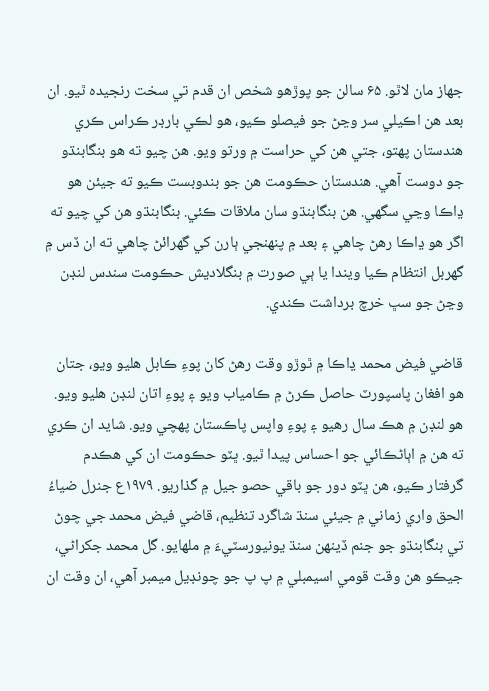جهاز مان لاٿو. ۶۵ سالن جو پوڙهو شخص ان قدم تي سخت رنجيده ٿيو. ان بعد هن اڪيلي سر وڃڻ جو فيصلو ڪيو، هو لڪي بارڊر ڪراس ڪري هندستان پهتو، جتي هن کي حراست ۾ ورتو ويو. هن چيو ته هو بنگابنڌو جو دوست آهي. هندستان حڪومت هن جو بندوبست ڪيو ته جيئن هو ڍاڪا وڃي سگهي. هن بنگابنڌو سان ملاقات ڪئي. بنگابنڌو هن کي چيو ته اگر هو ڍاڪا رهڻ چاهي ۽ بعد ۾ پنهنجي ٻارن کي گهرائڻ چاهي ته ان ڏس ۾ گهربل انتظام ڪيا ويندا يا ٻي صورت ۾ بنگلاديش حڪومت سندس لنڊن وڃڻ جو سڀ خرچ برداشت ڪندي.

قاضي فيض محمد ڍاڪا ۾ ٿوڙو وقت رهڻ کان پوءِ ڪابل هليو ويو، جتان هو افغان پاسپورٽ حاصل ڪرڻ ۾ ڪامياب ويو ۽ پوءِ اتان لنڊن هليو ويو. هو لنڊن ۾ هڪ سال رهيو ۽ پوءِ واپس پاڪستان پهچي ويو. شايد ان ڪري ته هن ۾ اٻاڻڪائي جو احساس پيدا ٿيو. ڀٽو حڪومت ان کي هڪدم گرفتار ڪيو، هن ڀٽو دور جو باقي حصو جيل ۾ گذاريو. ۱۹۷۹ع جنرل ضياءُ الحق واري زماني ۾ جيئي سنڌ شاگرد تنظيم، قاضي فيض محمد جي چوڻ تي بنگابنڌو جو جنم ڏينهن سنڌ يونيورسٽيءَ ۾ ملهايو. گل محمد جکراڻي، جيڪو هن وقت قومي اسيمبلي ۾ پ پ جو چونڊيل ميمبر آهي، ان وقت ان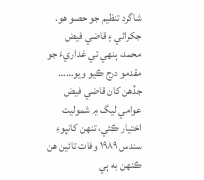شاگرد تنظيم جو حصو هو. جکراڻي ۽ قاضي فيض محمد، ٻنهي تي غداريءَ جو مقدمو درج ڪيو ويو…… جڏهن کان قاضي فيض عوامي ليگ ۾ شموليت اختيار ڪئي، تنهن کانپوءِ سندس ۱۹۸۹ وفات تائين هن ڪنهن به ٻي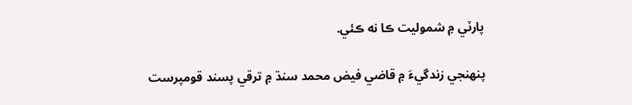پارٽي ۾ شموليت ڪا نه ڪئي.

پنهنجي زندگيءَ ۾ قاضي فيض محمد سنڌ ۾ ترقي پسند قومپرست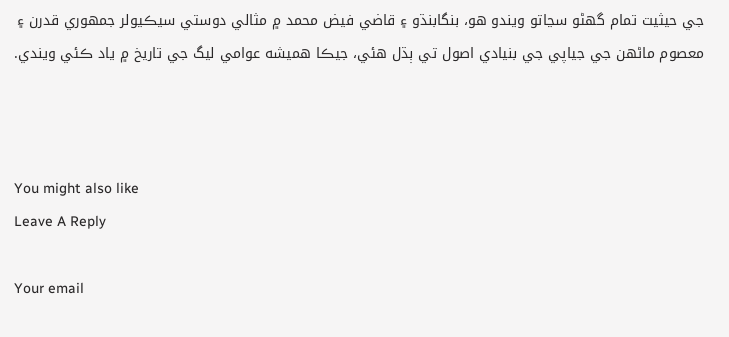جي حيثيت تمام گهڻو سڃاتو ويندو هو، بنگابنڌو ۽ قاضي فيض محمد ۾ مثالي دوستي سيڪيولر جمهوري قدرن ۽ معصوم ماڻهن جي جياپي جي بنيادي اصول تي ٻڌل هئي، جيڪا هميشه عوامي ليگ جي تاريخ ۾ ياد ڪئي ويندي.



You might also like
Leave A Reply

Your email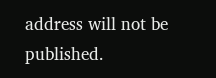address will not be published.